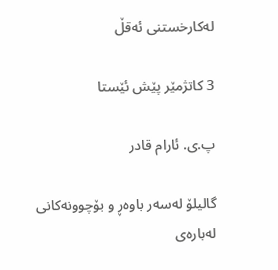لەکارخستنی ئەقڵ

3 کاتژمێر پێش ئێستا

پ.ی. ئارام قادر

گالیلۆ لەسەر باوەڕ و بۆچوونەکانی لەبارەی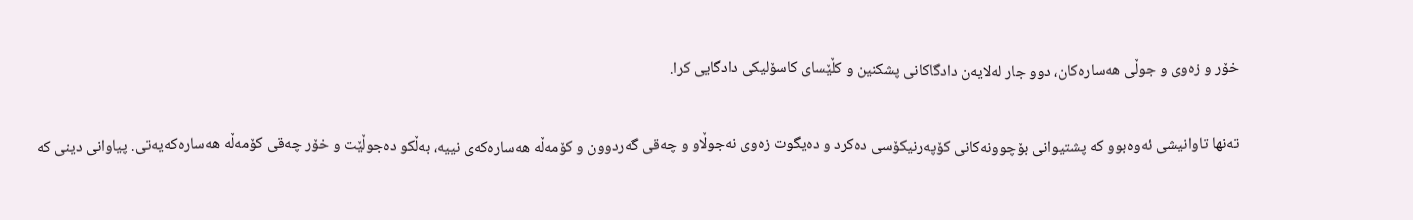خۆر و زەوی و جوڵی هەسارەکان، دوو جار لەلایەن دادگاکانی پشکنین و کڵێسای کاسۆلیکی دادگایی کرا.

تەنها تاوانیشی ئەوەبوو کە پشتیوانی بۆچوونەکانی کۆپەرنیکۆسی دەکرد و دەیگوت زەوی نەجوڵاو و چەقی گەردوون و کۆمەڵە هەسارەکەی نییە، بەڵکو دەجوڵێت و خۆر چەقی کۆمەڵە هەسارەکەیەتی. پیاوانی دینی کە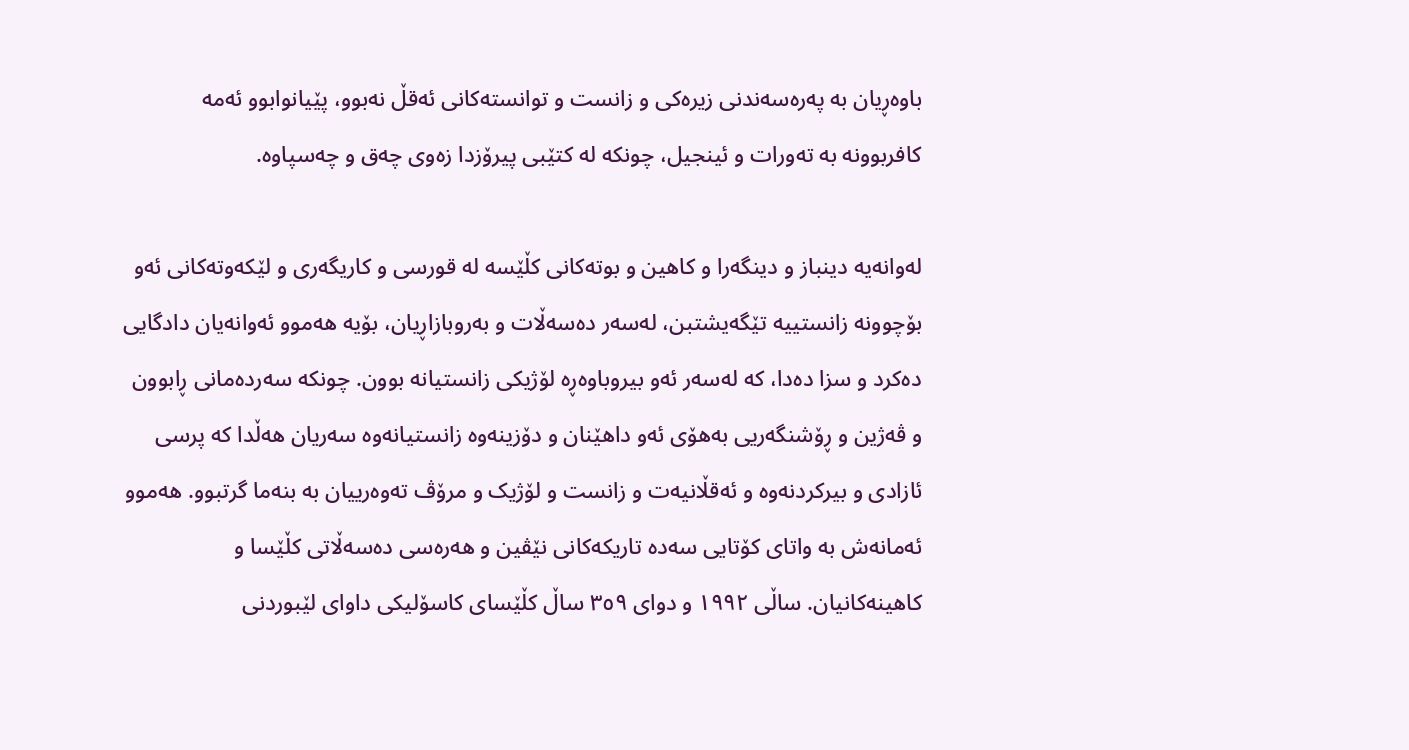باوەڕیان بە پەرەسەندنی زیرەکی و زانست و توانستەکانی ئەقڵ نەبوو، پێیانوابوو ئەمە کافربوونە بە تەورات و ئینجیل، چونکە لە کتێبی پیرۆزدا زەوی چەق و چەسپاوە.

لەوانەیە دینباز و دینگەرا و کاهین و بوتەکانی کڵێسە لە قورسی و کاریگەری و لێکەوتەکانی ئەو بۆچوونە زانستییە تێگەیشتبن، لەسەر دەسەڵات و بەروبازاڕیان، بۆیە هەموو ئەوانەیان دادگایی دەکرد و سزا دەدا، کە لەسەر ئەو بیروباوەڕە لۆژیکی زانستیانە بوون. چونکە سەردەمانی ڕابوون و ڤەژین و ڕۆشنگەریی بەهۆی ئەو داهێنان و دۆزینەوە زانستیانەوە سەریان هەڵدا کە پرسی ئازادی و بیرکردنەوە و ئەقڵانیەت و زانست و لۆژیک و مرۆڤ تەوەرییان بە بنەما گرتبوو. هەموو ئەمانەش بە واتای کۆتایی سەدە تاریکەکانی نێڤین و هەرەسی دەسەڵاتی کڵێسا و کاهینەکانیان. ساڵی ١٩٩٢ و دوای ٣٥٩ ساڵ کڵێسای کاسۆلیکی داوای لێبوردنی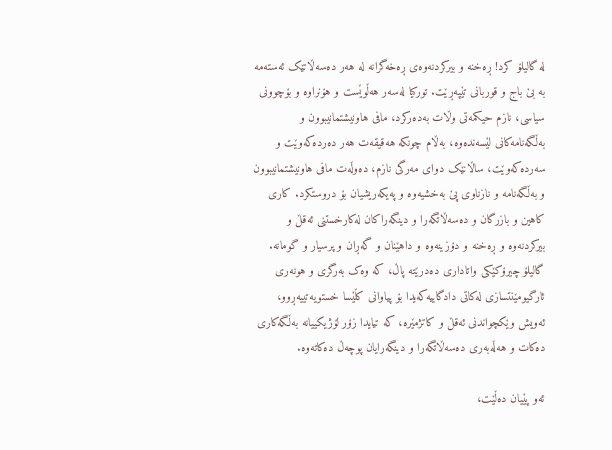لە گالیلۆ کرد! ڕەخنە و بیرکردنەوەی ڕەخەگرانە لە هەر دەسەڵاتێک ئەستەمە بە بێ باج و قوربانی تێپەڕێت. تورکیا لەسەر هەڵوێست و هۆنراوە و بۆچوونی سیاسی، نازم حیکمەتی وڵات بەدەرکرد، مافی هاونیشتمانیبوون و بەڵگەنامەکانی لێسەندەوە، بەڵام چونکە هەقیقەت هەر دەردەکەوێت و سەردەکەوێت، ساڵانێک دوای مەرگی نازم، دەوڵەت مافی هاونیشتمانیبوون و بەڵگەنامە و نازناوی پێ بەخشیەوە و پەیکەریشیان بۆ دروستکرد. کاری کاهین و بازرگان و دەسەڵاتگەرا و دینگەراکان لەکارخستنی ئەقڵ و بیرکردنەوە و ڕەخنە و دۆزینەوە و داهێنان و گەڕان و پرسیار و گومانە. گالیلۆ چیرۆکێکی واتاداری دەدرێتە پاڵ، کە وەک بەرگری و هونەری ئارگیومێنتسازی لەکاتی دادگاییەکەیدا بۆ پیاوانی کڵێسا خستویەتییەڕوو، ئەویش وێکچواندنی ئەقڵ و کاتژمێرە، کە تیایدا زۆر لۆژیکییانە بەڵگەکاری دەکات و هەڵەبەری دەسەڵاتگەرا و دینگەرایان پوچەڵ دەکاتەوە.

ئەو پێیان دەڵێت،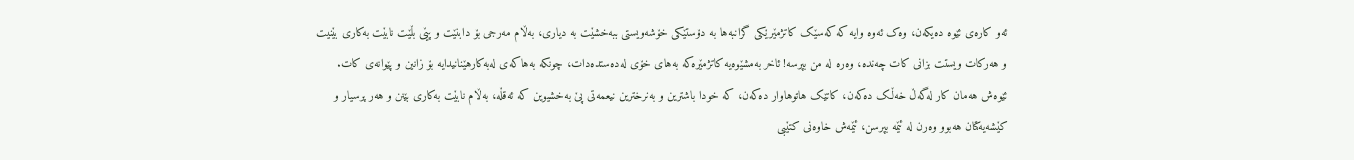ئەو کارەی ئێوە دەیکەن، وەک ئەوە وایە کە کەسێک کاتژمێرێکی گرانبەها بە دۆستێکی خۆشەویستی ببەخشێت بە دیاری، بەڵام مەرجی بۆ دابنێت و پێی بڵێت نابێت بەکاری بێنیت و هەرکات ویستت بزانی کات چەندە، وەرە لە من بپرسە! ئاخر بەمشێوەیە کاتژمێرەکە بەهای خۆی لەدەستدەدات، چونکە بەهاکەی لەبەکارهێنانیدایە بۆ زانین و پێوانەی کات. ئێوەش هەمان کار لەگەڵ خەڵک دەکەن، کاتێک هاتوهاوار دەکەن، کە خودا باشترین و بەنرخترین نیعمەتی پێ بەخشیوین کە ئەقڵە، بەڵام نابێت بەکاری بێنن و هەر پرسیار و کێشەیەکتان هەبوو وەرن لە ئێمە بپرسن، ئێمەش خاوەنی کتێبی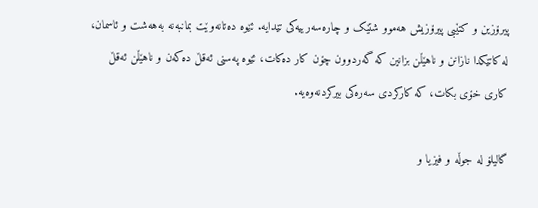پیرۆزین و کتێبی پیرۆزیش هەموو شتێک و چارەسەرییەکی تێدایە. ئێوە دەتانەوێت بمانبەنە بەهەشت و ئاسمان، لە کاتێکدا نازانن و ناهێڵن بزانین کە گەردوون چۆن کار دەکات، ئێوە پەسنی ئەقڵ دەکەن و ناهێڵن ئەقڵ کاری خۆی بکات، کە کارکردی سەرەکی بیرکردنەوەیە.

گالیلۆ لە جوڵە و فیزیا و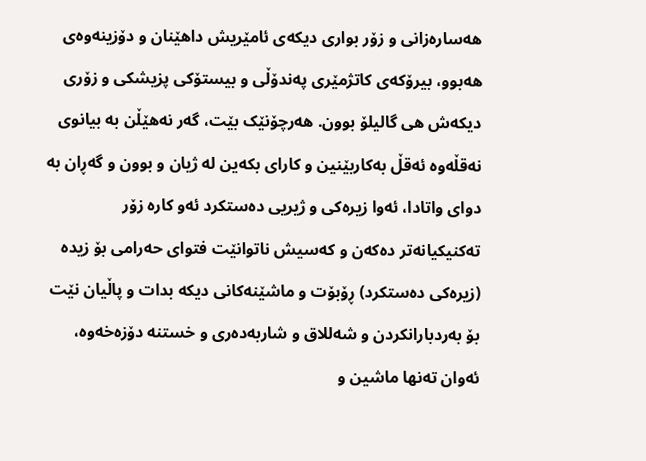هەسارەزانی و زۆر بواری دیکەی ئامێریش داهێنان و دۆزینەوەی هەبوو، بیرۆکەی کاتژمێری پەندۆڵی و بیستۆکی پزیشکی و زۆری دیکەش هی گالیلۆ بوون. هەرچۆنێک بێت، گەر نەهێڵن بە بیانوی نەقڵەوە ئەقڵ بەکاربێنین و کارای بکەین لە ژیان و بوون و گەڕان بە دوای واتادا، ئەوا زیرەکی و ژیریی دەستکرد ئەو کارە زۆر تەکنیکیانەتر دەکەن و کەسیش ناتوانێت فتوای حەرامی بۆ زیدە (زیرەکی دەستکرد) ڕۆبۆت و ماشێنەکانی دیکە بدات و پاڵیان نێت بۆ بەردبارانکردن و شەللاق و شاربەدەری و خستنە دۆزەخەوە، ئەوان تەنها ماشین و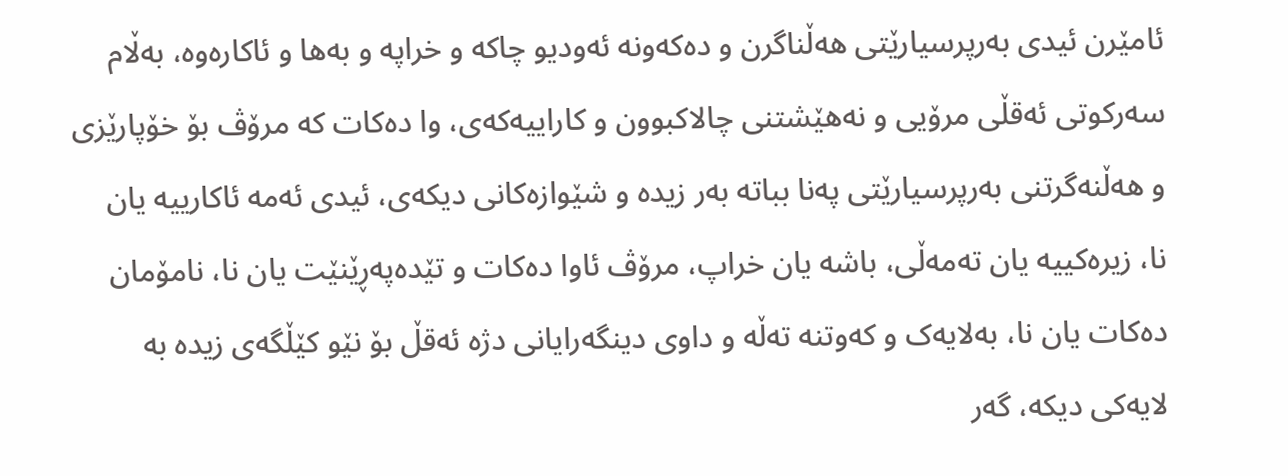ئامێرن ئیدی بەرپرسیارێتی هەڵناگرن و دەکەونە ئەودیو چاکە و خراپە و بەها و ئاکارەوە، بەڵام سەرکوتی ئەقڵی مرۆیی و نەهێشتنی چالاکبوون و کاراییەکەی، وا دەکات کە مرۆڤ بۆ خۆپارێزی و هەڵنەگرتنی بەرپرسیارێتی پەنا بباتە بەر زیدە و شێوازەکانی دیکەی، ئیدی ئەمە ئاکارییە یان نا، زیرەکییە یان تەمەڵی، باشە یان خراپ، مرۆڤ ئاوا دەکات و تێدەپەڕێنێت یان نا، نامۆمان دەکات یان نا، بەلایەک و کەوتنە تەڵە و داوی دینگەرایانی دژە ئەقڵ بۆ نێو کێڵگەی زیدە بە لایەکی دیکە، گەر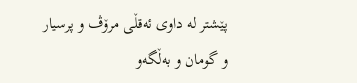پێشتر لە داوی ئەقڵی مرۆڤ و پرسیار و گومان و بەڵگەو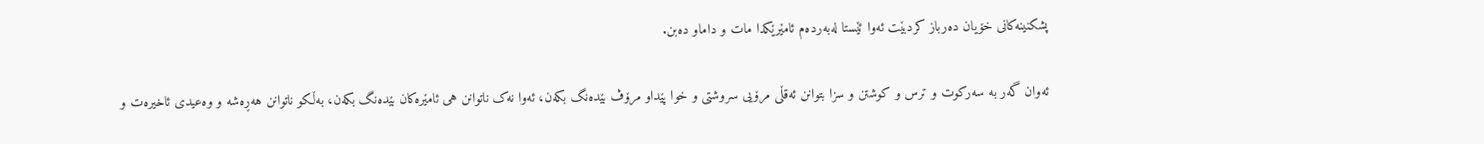پشکنینەکانی خۆیان دەرباز کردبێت ئەوا ئێستا لەبەردەم ئامێرێکدا مات و داماو دەبن.

ئەوان گەر بە سەرکوت و ترس و کوشتن و سزا بتوانن ئەقڵی مرۆیی سروشتی و خوا پێداو مرۆڤ بێدەنگ بکەن، ئەوا نەک ناتوانن هی ئامێرەکان بێدەنگ بکەن، بەڵکو ناتوانن هەڕەشە و وەعیدی ئاخیرەت و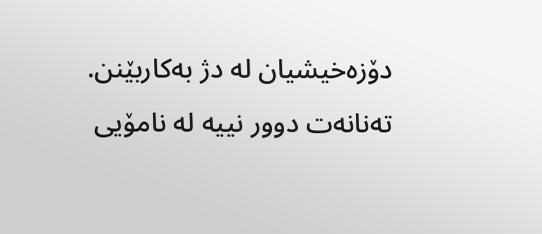دۆزەخیشیان لە دژ بەکاربێنن. تەنانەت دوور نییە لە نامۆیی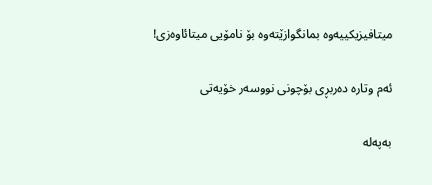میتافیزیکییەوە بمانگوازێتەوە بۆ نامۆیی میتائاوەزی!

ئەم وتارە دەربڕی بۆچونی نووسەر خۆیەتی

بەپەلە